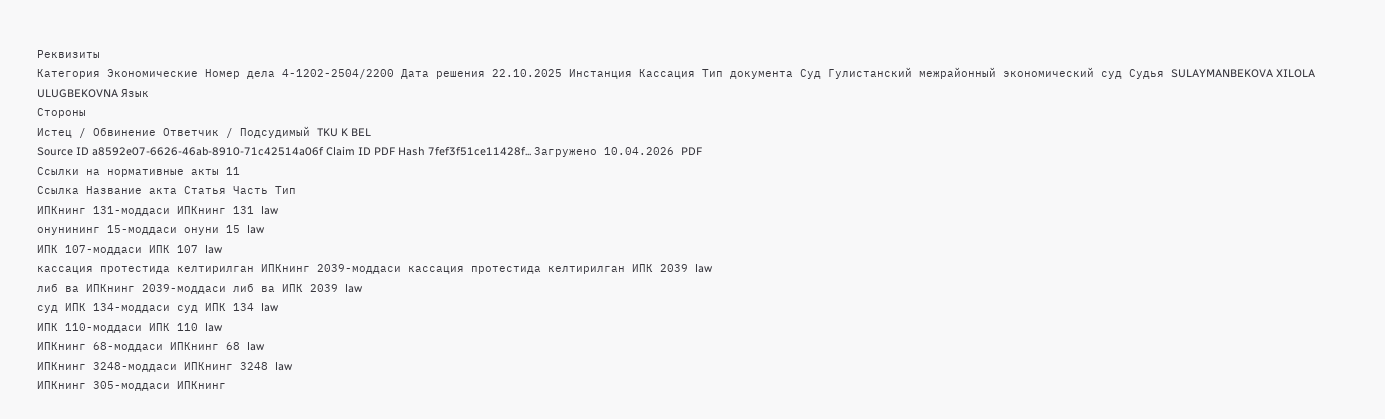Реквизиты
Категория Экономические Номер дела 4-1202-2504/2200 Дата решения 22.10.2025 Инстанция Кассация Тип документа Суд Гулистанский межрайонный экономический суд Судья SULAYMANBEKOVA XILOLA ULUGBEKOVNA Язык
Стороны
Истец / Обвинение Ответчик / Подсудимый TKU K BEL
Source ID a8592e07-6626-46ab-8910-71c42514a06f Claim ID PDF Hash 7fef3f51ce11428f... Загружено 10.04.2026 PDF
Ссылки на нормативные акты 11
Ссылка Название акта Статья Часть Тип
ИПКнинг 131-моддаси ИПКнинг 131 law
онунининг 15-моддаси онуни 15 law
ИПК 107-моддаси ИПК 107 law
кассация протестида келтирилган ИПКнинг 2039-моддаси кассация протестида келтирилган ИПК 2039 law
либ ва ИПКнинг 2039-моддаси либ ва ИПК 2039 law
суд ИПК 134-моддаси суд ИПК 134 law
ИПК 110-моддаси ИПК 110 law
ИПКнинг 68-моддаси ИПКнинг 68 law
ИПКнинг 3248-моддаси ИПКнинг 3248 law
ИПКнинг 305-моддаси ИПКнинг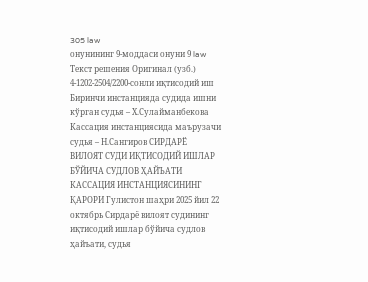305 law
онунининг 9-моддаси онуни 9 law
Текст решения Оригинал (узб.)
4-1202-2504/2200-сонли иқтисодий иш Биринчи инстанцияда судида ишни кўрган судья – Х.Сулайманбекова Кассация инстанциясида маърузачи судья – Н.Сангиров СИРДАРЁ ВИЛОЯТ СУДИ ИҚТИСОДИЙ ИШЛАР БЎЙИЧА СУДЛОВ ҲАЙЪАТИ КАССАЦИЯ ИНСТАНЦИЯСИНИНГ ҚАРОРИ Гулистон шаҳри 2025 йил 22 октябрь Сирдарё вилоят судининг иқтисодий ишлар бўйича судлов ҳайъати, судья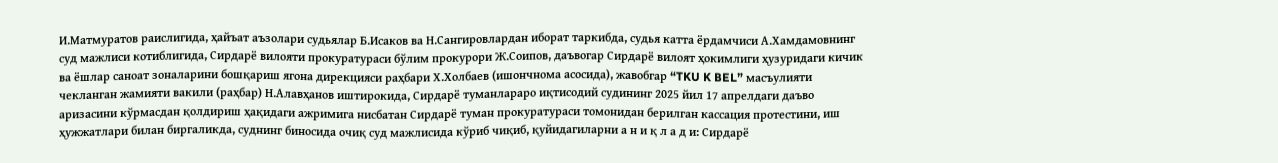И.Матмуратов раислигида, ҳайъат аъзолари судьялар Б.Исаков ва Н.Сангировлардан иборат таркибда, судья катта ёрдамчиси А.Хамдамовнинг суд мажлиси котиблигида, Сирдарё вилояти прокуратураси бўлим прокурори Ж.Соипов, даъвогар Сирдарё вилоят ҳокимлиги ҳузуридаги кичик ва ёшлар саноат зоналарини бошқариш ягона дирекцияси раҳбари Х.Холбаев (ишончнома асосида), жавобгар “TKU K BEL” масъулияти чекланган жамияти вакили (раҳбар) Н.Алавҳанов иштирокида, Сирдарё туманлараро иқтисодий судининг 2025 йил 17 апрелдаги даъво аризасини кўрмасдан қолдириш ҳақидаги ажримига нисбатан Сирдарё туман прокуратураси томонидан берилган кассация протестини, иш ҳужжатлари билан биргаликда, суднинг биносида очиқ суд мажлисида кўриб чиқиб, қуйидагиларни а н и қ л а д и: Сирдарё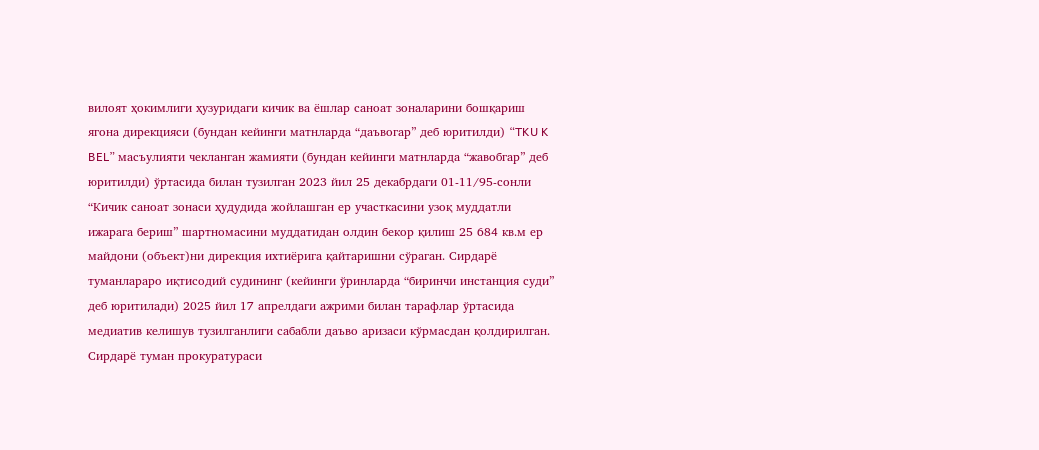вилоят ҳокимлиги ҳузуридаги кичик ва ёшлар саноат зоналарини бошқариш ягона дирекцияси (бундан кейинги матнларда “даъвогар” деб юритилди) “TKU K BEL” масъулияти чекланган жамияти (бундан кейинги матнларда “жавобгар” деб юритилди) ўртасида билан тузилган 2023 йил 25 декабрдаги 01-11/95-сонли “Кичик саноат зонаси ҳудудида жойлашган ер участкасини узоқ муддатли ижарага бериш” шартномасини муддатидан олдин бекор қилиш 25 684 кв.м ер майдони (объект)ни дирекция ихтиёрига қайтаришни сўраган. Сирдарё туманлараро иқтисодий судининг (кейинги ўринларда “биринчи инстанция суди” деб юритилади) 2025 йил 17 апрелдаги ажрими билан тарафлар ўртасида медиатив келишув тузилганлиги сабабли даъво аризаси кўрмасдан қолдирилган. Сирдарё туман прокуратураси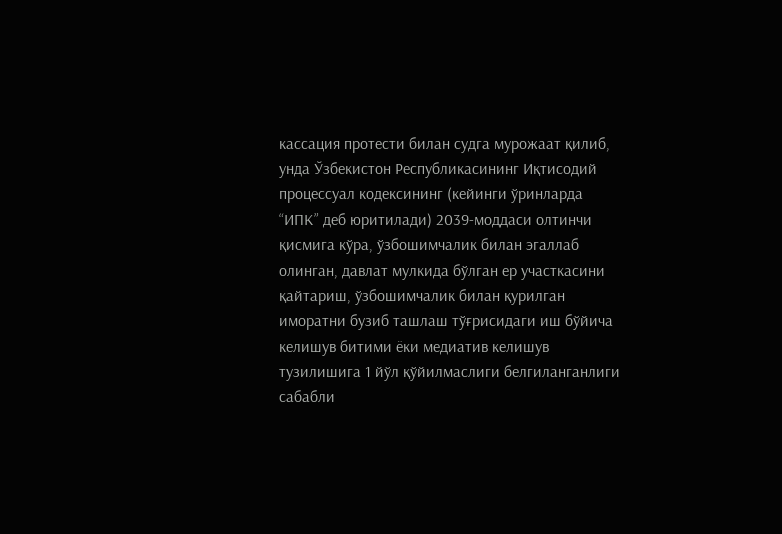кассация протести билан судга мурожаат қилиб, унда Ўзбекистон Республикасининг Иқтисодий процессуал кодексининг (кейинги ўринларда “ИПК” деб юритилади) 2039-моддаси олтинчи қисмига кўра, ўзбошимчалик билан эгаллаб олинган, давлат мулкида бўлган ер участкасини қайтариш, ўзбошимчалик билан қурилган иморатни бузиб ташлаш тўғрисидаги иш бўйича келишув битими ёки медиатив келишув тузилишига 1 йўл қўйилмаслиги белгиланганлиги сабабли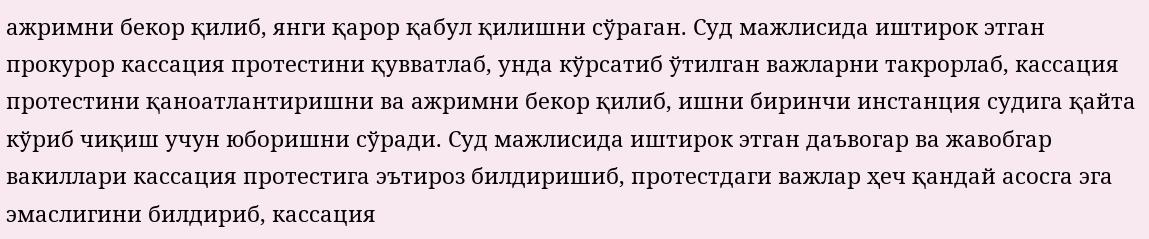ажримни бекор қилиб, янги қарор қабул қилишни сўраган. Суд мажлисида иштирок этган прокурор кассация протестини қувватлаб, унда кўрсатиб ўтилган важларни такрорлаб, кассация протестини қаноатлантиришни ва ажримни бекор қилиб, ишни биринчи инстанция судига қайта кўриб чиқиш учун юборишни сўради. Суд мажлисида иштирок этган даъвогар ва жавобгар вакиллари кассация протестига эътироз билдиришиб, протестдаги важлар ҳеч қандай асосга эга эмаслигини билдириб, кассация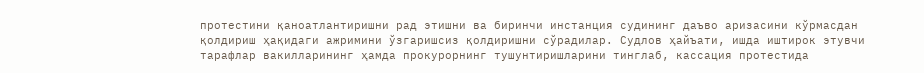протестини қаноатлантиришни рад этишни ва биринчи инстанция судининг даъво аризасини кўрмасдан қолдириш ҳақидаги ажримини ўзгаришсиз қолдиришни сўрадилар. Судлов ҳайъати, ишда иштирок этувчи тарафлар вакилларининг ҳамда прокурорнинг тушунтиришларини тинглаб, кассация протестида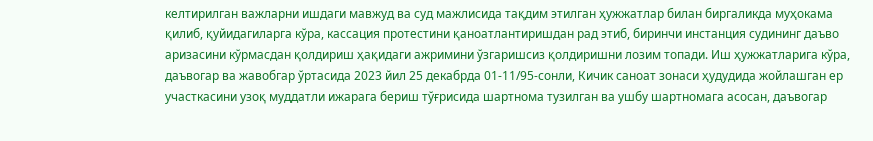келтирилган важларни ишдаги мавжуд ва суд мажлисида тақдим этилган ҳужжатлар билан биргаликда муҳокама қилиб, қуйидагиларга кўра, кассация протестини қаноатлантиришдан рад этиб, биринчи инстанция судининг даъво аризасини кўрмасдан қолдириш ҳақидаги ажримини ўзгаришсиз қолдиришни лозим топади. Иш ҳужжатларига кўра, даъвогар ва жавобгар ўртасида 2023 йил 25 декабрда 01-11/95-сонли, Кичик саноат зонаси ҳудудида жойлашган ер участкасини узоқ муддатли ижарага бериш тўғрисида шартнома тузилган ва ушбу шартномага асосан, даъвогар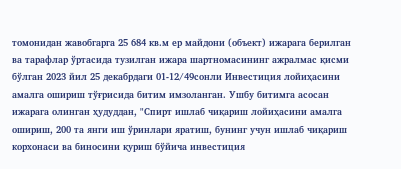томонидан жавобгарга 25 684 кв.м ер майдони (объект) ижарага берилган ва тарафлар ўртасида тузилган ижара шартномасининг ажралмас қисми бўлган 2023 йил 25 декабрдаги 01-12/49сонли Инвестиция лойиҳасини амалга ошириш тўғрисида битим имзоланган. Ушбу битимга асосан ижарага олинган ҳудуддан, "Спирт ишлаб чиқариш лойиҳасини амалга ошириш, 200 та янги иш ўринлари яратиш, бунинг учун ишлаб чиқариш корхонаси ва биносини қуриш бўйича инвестиция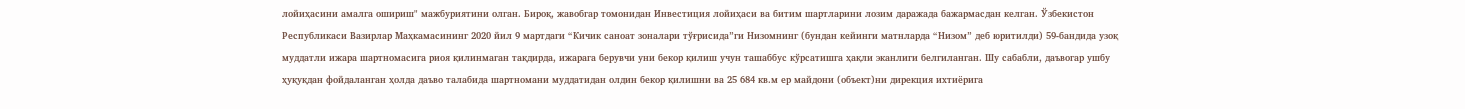лойиҳасини амалга ошириш" мажбуриятини олган. Бироқ, жавобгар томонидан Инвестиция лойиҳаси ва битим шартларини лозим даражада бажармасдан келган. Ўзбекистон Республикаси Вазирлар Маҳкамасининг 2020 йил 9 мартдаги “Кичик саноат зоналари тўғрисида”ги Низомнинг (бундан кейинги матнларда “Низом” деб юритилди) 59-бандида узоқ муддатли ижара шартномасига риоя қилинмаган тақдирда, ижарага берувчи уни бекор қилиш учун ташаббус кўрсатишга ҳақли эканлиги белгиланган. Шу сабабли, даъвогар ушбу ҳуқуқдан фойдаланган ҳолда даъво талабида шартномани муддатидан олдин бекор қилишни ва 25 684 кв.м ер майдони (объект)ни дирекция ихтиёрига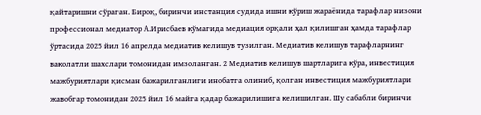қайтаришни сўраган. Бироқ, биринчи инстанция судида ишни кўриш жараёнида тарафлар низони профессионал медиатор А.Ирисбаев кўмагида медиация орқали ҳал қилишган ҳамда тарафлар ўртасида 2025 йил 16 апрелда медиатив келишув тузилган. Медиатив келишув тарафларнинг ваколатли шахслари томонидан имзоланган. 2 Медиатив келишув шартларига кўра, инвестиция мажбуриятлари қисман бажарилганлиги инобатга олиниб, қолган инвестиция мажбуриятлари жавобгар томонидан 2025 йил 16 майга қадар бажарилишига келишилган. Шу сабабли биринчи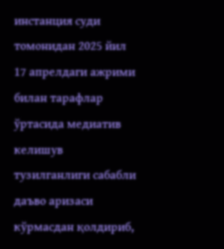инстанция суди томонидан 2025 йил 17 апрелдаги ажрими билан тарафлар ўртасида медиатив келишув тузилганлиги сабабли даъво аризаси кўрмасдан қолдириб,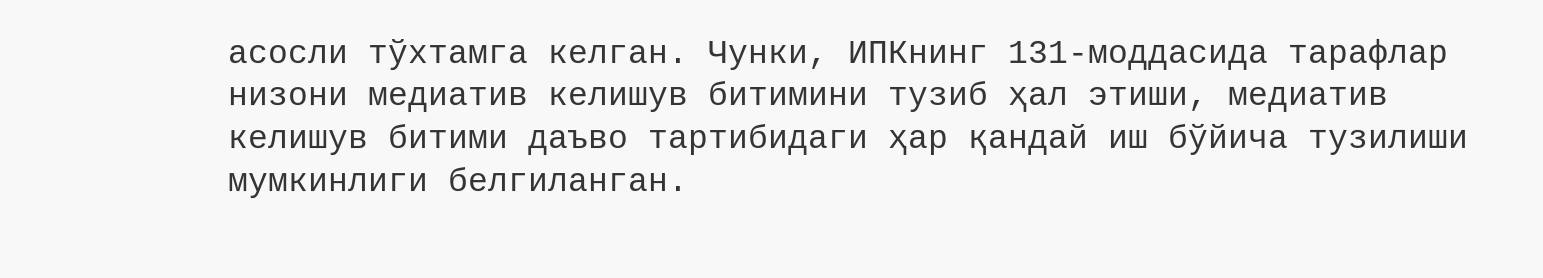асосли тўхтамга келган. Чунки, ИПКнинг 131-моддасида тарафлар низони медиатив келишув битимини тузиб ҳал этиши, медиатив келишув битими даъво тартибидаги ҳар қандай иш бўйича тузилиши мумкинлиги белгиланган.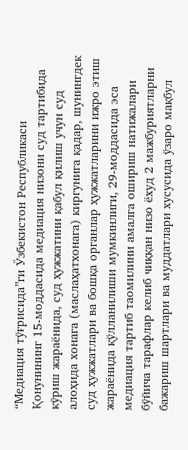“Медиация тўғрисида”ги Ўзбекистон Республикаси Қонунининг 15-моддасида медиация низони суд тартибида кўриш жараёнида, суд ҳужжатини қабул қилиш учун суд алоҳида хонага (маслаҳатхонага) киргунига қадар, шунингдек суд ҳужжатлари ва бошқа органлар ҳужжатларини ижро этиш жараёнида қўлланилиши мумкинлиги, 29-моддасида эса медиация тартиб таомилини амалга ошириш натижалари бўйича тарафлар келиб чиққан низо ёхуд 2 мажбуриятларни бажариш шартлари ва муддатлари хусусида ўзаро мақбул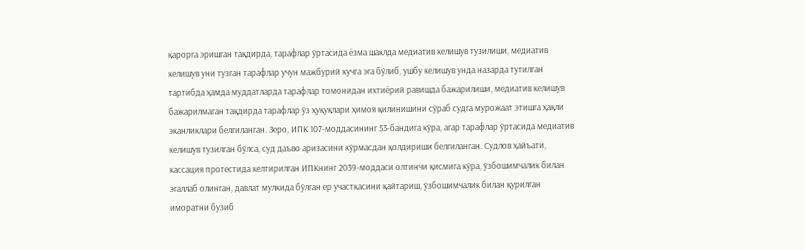қарорга эришган тақдирда, тарафлар ўртасида ёзма шаклда медиатив келишув тузилиши, медиатив келишув уни тузган тарафлар учун мажбурий кучга эга бўлиб, ушбу келишув унда назарда тутилган тартибда ҳамда муддатларда тарафлар томонидан ихтиёрий равишда бажарилиши, медиатив келишув бажарилмаган тақдирда тарафлар ўз ҳуқуқлари ҳимоя қилинишини сўраб судга мурожаат этишга ҳақли эканликлари белгиланган. Зеро, ИПК 107-моддасининг 53-бандига кўра, агар тарафлар ўртасида медиатив келишув тузилган бўлса, суд даъво аризасини кўрмасдан қолдириши белгиланган. Судлов ҳайъати, кассация протестида келтирилган ИПКнинг 2039-моддаси олтинчи қисмига кўра, ўзбошимчалик билан эгаллаб олинган, давлат мулкида бўлган ер участкасини қайтариш, ўзбошимчалик билан қурилган иморатни бузиб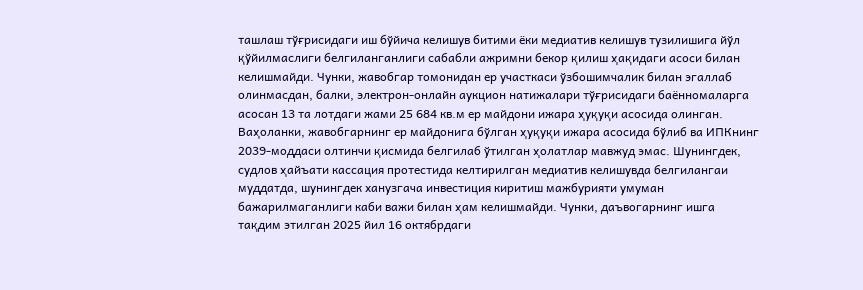ташлаш тўғрисидаги иш бўйича келишув битими ёки медиатив келишув тузилишига йўл қўйилмаслиги белгиланганлиги сабабли ажримни бекор қилиш ҳақидаги асоси билан келишмайди. Чунки, жавобгар томонидан ер участкаси ўзбошимчалик билан эгаллаб олинмасдан, балки, электрон-онлайн аукцион натижалари тўғрисидаги баённомаларга асосан 13 та лотдаги жами 25 684 кв.м ер майдони ижара ҳуқуқи асосида олинган. Ваҳоланки, жавобгарнинг ер майдонига бўлган ҳуқуқи ижара асосида бўлиб ва ИПКнинг 2039-моддаси олтинчи қисмида белгилаб ўтилган ҳолатлар мавжуд эмас. Шунингдек, судлов ҳайъати кассация протестида келтирилган медиатив келишувда белгилангаи муддатда, шунингдек ханузгача инвестиция киритиш мажбурияти умуман бажарилмаганлиги каби важи билан ҳам келишмайди. Чунки, даъвогарнинг ишга тақдим этилган 2025 йил 16 октябрдаги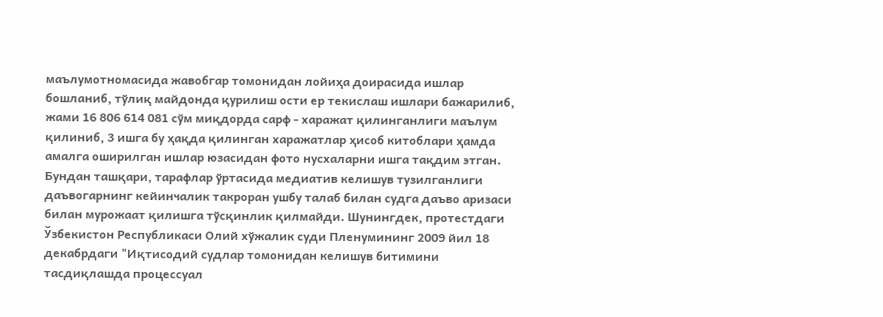маълумотномасида жавобгар томонидан лойиҳа доирасида ишлар бошланиб, тўлиқ майдонда қурилиш ости ер текислаш ишлари бажарилиб, жами 16 806 614 081 сўм миқдорда сарф - харажат қилинганлиги маълум қилиниб, 3 ишга бу ҳақда қилинган харажатлар ҳисоб китоблари ҳамда амалга оширилган ишлар юзасидан фото нусхаларни ишга тақдим этган. Бундан ташқари, тарафлар ўртасида медиатив келишув тузилганлиги даъвогарнинг кейинчалик такроран ушбу талаб билан судга даъво аризаси билан мурожаат қилишга тўсқинлик қилмайди. Шунингдек, протестдаги Ўзбекистон Республикаси Олий хўжалик суди Пленумининг 2009 йил 18 декабрдаги "Иқтисодий судлар томонидан келишув битимини тасдиқлашда процессуал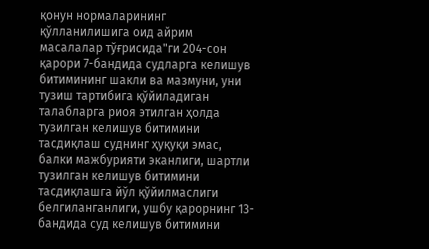қонун нормаларининг қўлланилишига оид айрим масалалар тўғрисида"ги 204-сон қарори 7-бандида судларга келишув битимининг шакли ва мазмуни, уни тузиш тартибига қўйиладиган талабларга риоя этилган ҳолда тузилган келишув битимини тасдиқлаш суднинг ҳуқуқи эмас, балки мажбурияти эканлиги, шартли тузилган келишув битимини тасдиқлашга йўл қўйилмаслиги белгиланганлиги, ушбу қарорнинг 13-бандида суд келишув битимини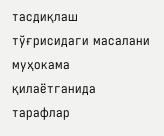тасдиқлаш тўғрисидаги масалани муҳокама қилаётганида тарафлар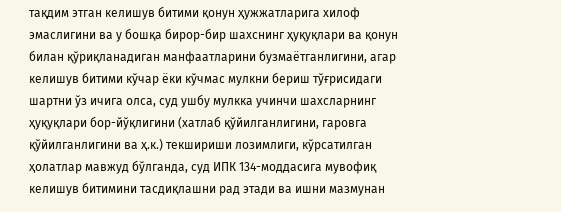тақдим этган келишув битими қонун ҳужжатларига хилоф эмаслигини ва у бошқа бирор-бир шахснинг ҳуқуқлари ва қонун билан қўриқланадиган манфаатларини бузмаётганлигини, агар келишув битими кўчар ёки кўчмас мулкни бериш тўғрисидаги шартни ўз ичига олса, суд ушбу мулкка учинчи шахсларнинг ҳуқуқлари бор-йўқлигини (хатлаб қўйилганлигини, гаровга қўйилганлигини ва ҳ.к.) текшириши лозимлиги, кўрсатилган ҳолатлар мавжуд бўлганда, суд ИПК 134-моддасига мувофиқ келишув битимини тасдиқлашни рад этади ва ишни мазмунан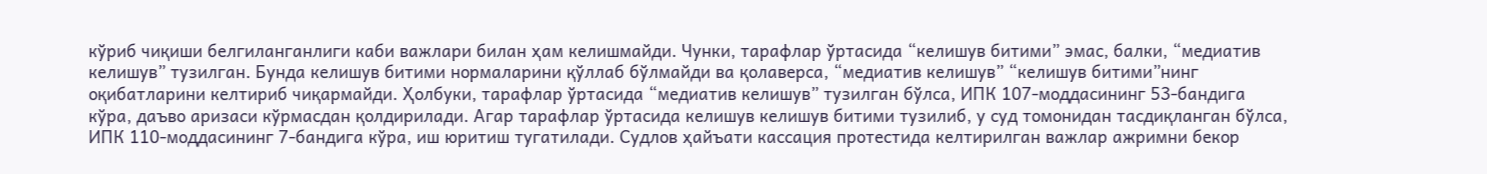кўриб чиқиши белгиланганлиги каби важлари билан ҳам келишмайди. Чунки, тарафлар ўртасида “келишув битими” эмас, балки, “медиатив келишув” тузилган. Бунда келишув битими нормаларини қўллаб бўлмайди ва қолаверса, “медиатив келишув” “келишув битими”нинг оқибатларини келтириб чиқармайди. Ҳолбуки, тарафлар ўртасида “медиатив келишув” тузилган бўлса, ИПК 107-моддасининг 53-бандига кўра, даъво аризаси кўрмасдан қолдирилади. Агар тарафлар ўртасида келишув келишув битими тузилиб, у суд томонидан тасдиқланган бўлса, ИПК 110-моддасининг 7-бандига кўра, иш юритиш тугатилади. Судлов ҳайъати кассация протестида келтирилган важлар ажримни бекор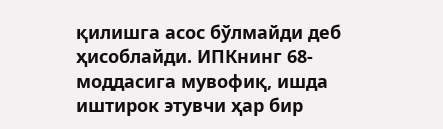қилишга асос бўлмайди деб ҳисоблайди. ИПКнинг 68-моддасига мувофиқ, ишда иштирок этувчи ҳар бир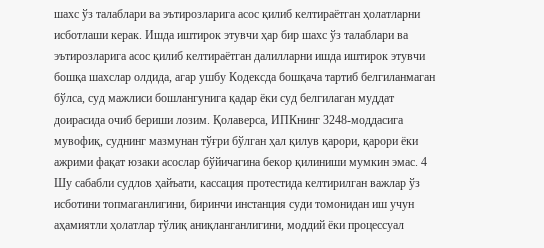шахс ўз талаблари ва эътирозларига асос қилиб келтираётган ҳолатларни исботлаши керак. Ишда иштирок этувчи ҳар бир шахс ўз талаблари ва эътирозларига асос қилиб келтираётган далилларни ишда иштирок этувчи бошқа шахслар олдида, агар ушбу Кодексда бошқача тартиб белгиланмаган бўлса, суд мажлиси бошлангунига қадар ёки суд белгилаган муддат доирасида очиб бериши лозим. Қолаверса, ИПКнинг 3248-моддасига мувофиқ, суднинг мазмунан тўғри бўлган ҳал қилув қарори, қарори ёки ажрими фақат юзаки асослар бўйичагина бекор қилиниши мумкин эмас. 4 Шу сабабли судлов ҳайъати, кассация протестида келтирилган важлар ўз исботини топмаганлигини, биринчи инстанция суди томонидан иш учун аҳамиятли ҳолатлар тўлиқ аниқланганлигини, моддий ёки процессуал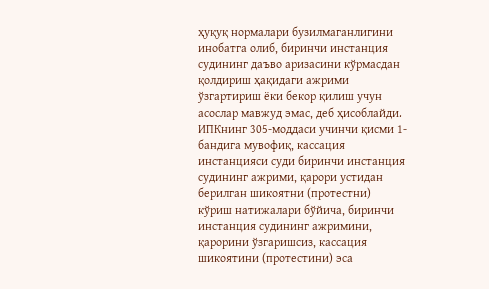ҳуқуқ нормалари бузилмаганлигини инобатга олиб, биринчи инстанция судининг даъво аризасини кўрмасдан қолдириш ҳақидаги ажрими ўзгартириш ёки бекор қилиш учун асослар мавжуд эмас, деб ҳисоблайди. ИПКнинг 305-моддаси учинчи қисми 1-бандига мувофиқ, кассация инстанцияси суди биринчи инстанция судининг ажрими, қарори устидан берилган шикоятни (протестни) кўриш натижалари бўйича, биринчи инстанция судининг ажримини, қарорини ўзгаришсиз, кассация шикоятини (протестини) эса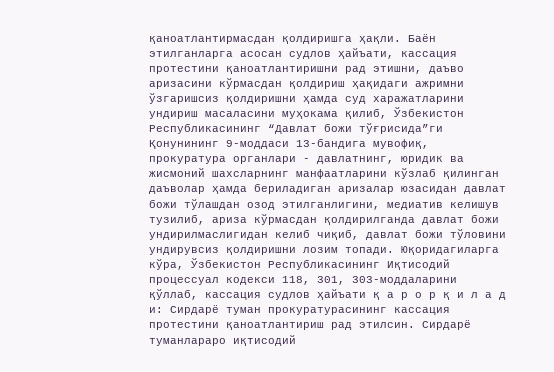қаноатлантирмасдан қолдиришга ҳақли. Баён этилганларга асосан судлов ҳайъати, кассация протестини қаноатлантиришни рад этишни, даъво аризасини кўрмасдан қолдириш ҳақидаги ажримни ўзгаришсиз қолдиришни ҳамда суд харажатларини ундириш масаласини муҳокама қилиб, Ўзбекистон Республикасининг “Давлат божи тўғрисида”ги Қонунининг 9-моддаси 13-бандига мувофиқ, прокуратура органлари - давлатнинг, юридик ва жисмоний шахсларнинг манфаатларини кўзлаб қилинган даъволар ҳамда бериладиган аризалар юзасидан давлат божи тўлашдан озод этилганлигини, медиатив келишув тузилиб, ариза кўрмасдан қолдирилганда давлат божи ундирилмаслигидан келиб чиқиб, давлат божи тўловини ундирувсиз қолдиришни лозим топади. Юқоридагиларга кўра, Ўзбекистон Республикасининг Иқтисодий процессуал кодекси 118, 301, 303-моддаларини қўллаб, кассация судлов ҳайъати қ а р о р қ и л а д и: Сирдарё туман прокуратурасининг кассация протестини қаноатлантириш рад этилсин. Сирдарё туманлараро иқтисодий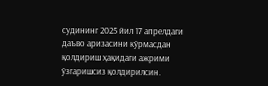судининг 2025 йил 17 апрелдаги даъво аризасини кўрмасдан қолдириш ҳақидаги ажрими ўзгаришсиз қолдирилсин.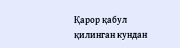Қарор қабул қилинган кундан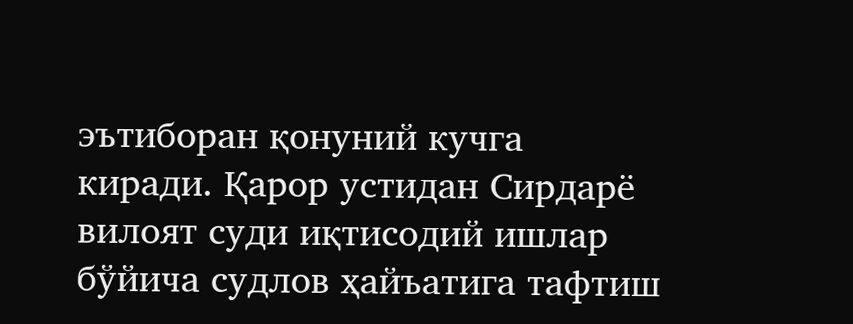эътиборан қонуний кучга киради. Қарор устидан Сирдарё вилоят суди иқтисодий ишлар бўйича судлов ҳайъатига тафтиш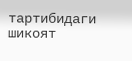тартибидаги шикоят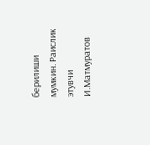берилиши мумкин. Раислик этувчи И.Матмуратов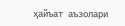ҳайъат аъзолари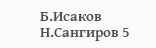Б.Исаков Н.Сангиров 5